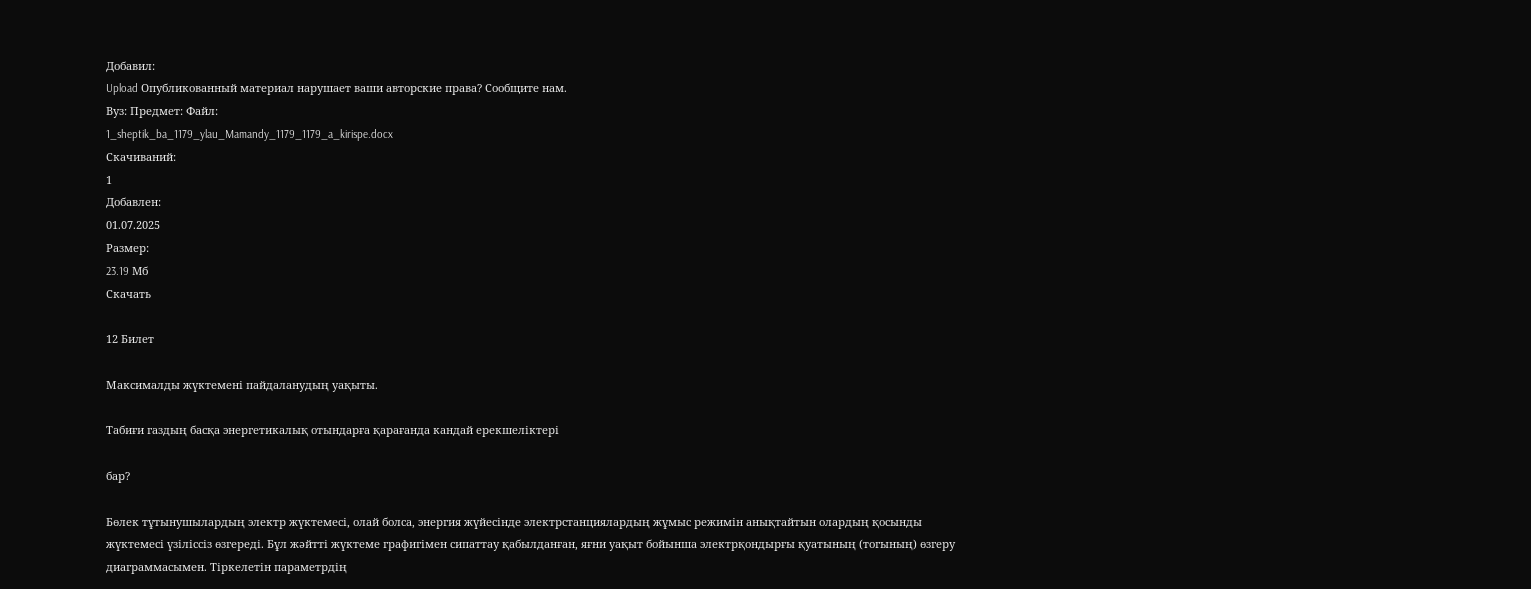Добавил:
Upload Опубликованный материал нарушает ваши авторские права? Сообщите нам.
Вуз: Предмет: Файл:
1_sheptik_ba_1179_ylau_Mamandy_1179_1179_a_kirispe.docx
Скачиваний:
1
Добавлен:
01.07.2025
Размер:
23.19 Mб
Скачать

12 Билет

Максималды жүктемені пайдаланудың уақыты.

Табиғи газдың басқа энергетикалық отындарға қарағанда кандай ерекшеліктері

бар?

Бөлек тұтынушылардың электр жүктемесі, олай болса, энергия жүйесінде электрстанциялардың жұмыс режимін анықтайтын олардың қосынды жүктемесі үзіліссіз өзгереді. Бұл жәйтті жүктеме графигімен сипаттау қабылданған, яғни уақыт бойынша электрқондырғы қуатының (тогының) өзгеру диаграммасымен. Тіркелетін параметрдің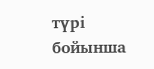түрі бойынша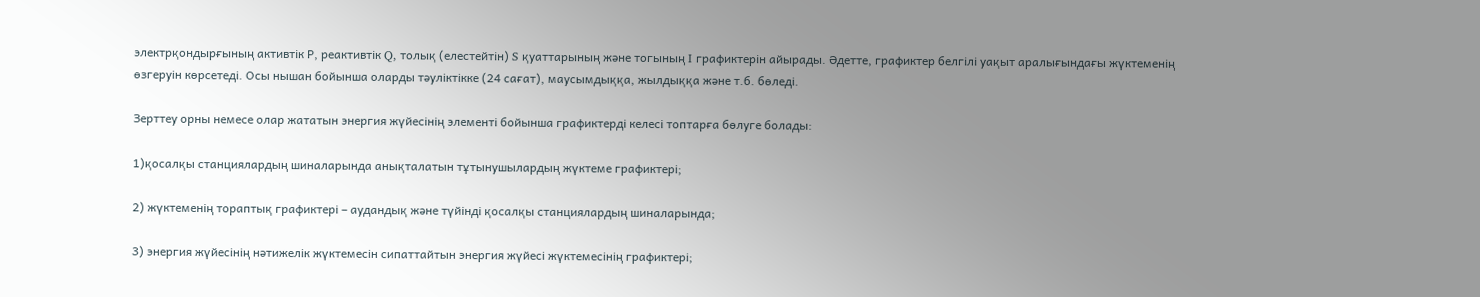электрқондырғының активтік Р, реактивтік Q, толық (елестейтін) S қуаттарының және тогының I графиктерін айырады. Әдетте, графиктер белгілі уақыт аралығындағы жүктеменің өзгеруін көрсетеді. Осы нышан бойынша оларды тәуліктікке (24 сағат), маусымдыққа, жылдыққа және т.б. бөледі.

Зерттеу орны немесе олар жататын энергия жүйесінің элементі бойынша графиктерді келесі топтарға бөлуге болады:

1)қосалқы станциялардың шиналарында анықталатын тұтынушылардың жүктеме графиктері;

2) жүктеменің тораптық графиктері – аудандық және түйінді қосалқы станциялардың шиналарында;

3) энергия жүйесінің нәтижелік жүктемесін сипаттайтын энергия жүйесі жүктемесінің графиктері;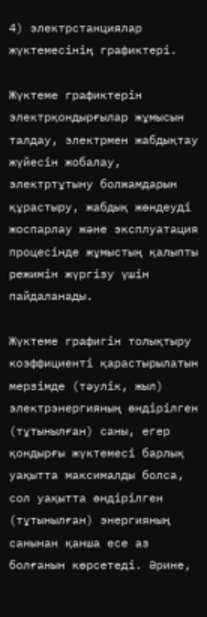4) электрстанциялар жүктемесінің графиктері.

Жүктеме графиктерін электрқондырғылар жұмысын талдау, электрмен жабдықтау жүйесін жобалау, электртұтыну болжамдарын құрастыру, жабдық жөндеуді жоспарлау және эксплуатация процесінде жұмыстың қалыпты режимін жүргізу үшін пайдаланады.

Жүктеме графигін толықтыру коэффициенті қарастырылатын мерзімде (тәулік, жыл) электрэнергияның өндірілген (тұтынылған) саны, егер қондырғы жүктемесі барлық уақытта максималды болса, сол уақытта өндірілген (тұтынылған) энергияның санынан қанша есе аз болғанын көрсетеді. Әрине,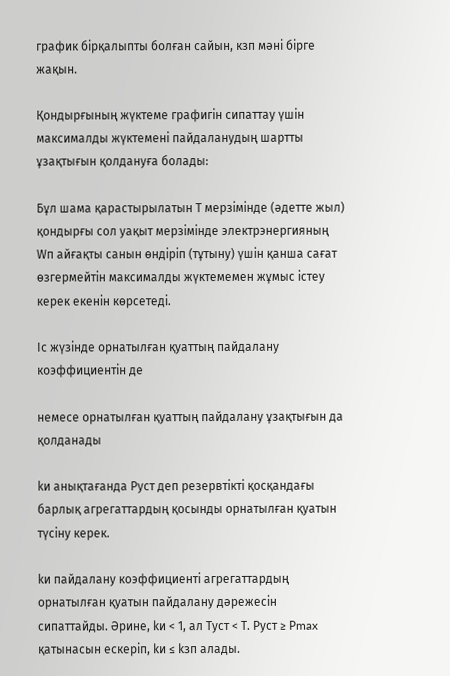график бірқалыпты болған сайын, кзп мәні бірге жақын.

Қондырғының жүктеме графигін сипаттау үшін максималды жүктемені пайдаланудың шартты ұзақтығын қолдануға болады:

Бұл шама қарастырылатын Т мерзімінде (әдетте жыл) қондырғы сол уақыт мерзімінде электрэнергияның Wп айғақты санын өндіріп (тұтыну) үшін қанша сағат өзгермейтін максималды жүктемемен жұмыс істеу керек екенін көрсетеді.

Іс жүзінде орнатылған қуаттың пайдалану коэффициентін де

немесе орнатылған қуаттың пайдалану ұзақтығын да қолданады

kи анықтағанда Руст деп резервтікті қосқандағы барлық агрегаттардың қосынды орнатылған қуатын түсіну керек.

kи пайдалану коэффициенті агрегаттардың орнатылған қуатын пайдалану дәрежесін сипаттайды. Әрине, kи < 1, ал Туст < Т. Руст ≥ Рmax қатынасын ескеріп, kи ≤ kзп алады.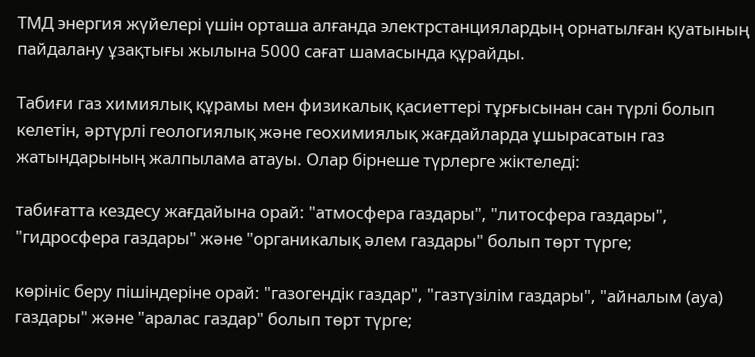ТМД энергия жүйелері үшін орташа алғанда электрстанциялардың орнатылған қуатының пайдалану ұзақтығы жылына 5000 сағат шамасында құрайды.

Табиғи газ химиялық құрамы мен физикалық қасиеттері тұрғысынан сан түрлі болып келетін, әртүрлі геологиялық және геохимиялық жағдайларда ұшырасатын газ жатындарының жалпылама атауы. Олар бірнеше түрлерге жіктеледі:

табиғатта кездесу жағдайына орай: "атмосфера газдары", "литосфера газдары", "гидросфера газдары" және "органикалық әлем газдары" болып төрт түрге;

көрініс беру пішіндеріне орай: "газогендік газдар", "газтүзілім газдары", "айналым (ауа) газдары" және "аралас газдар" болып төрт түрге;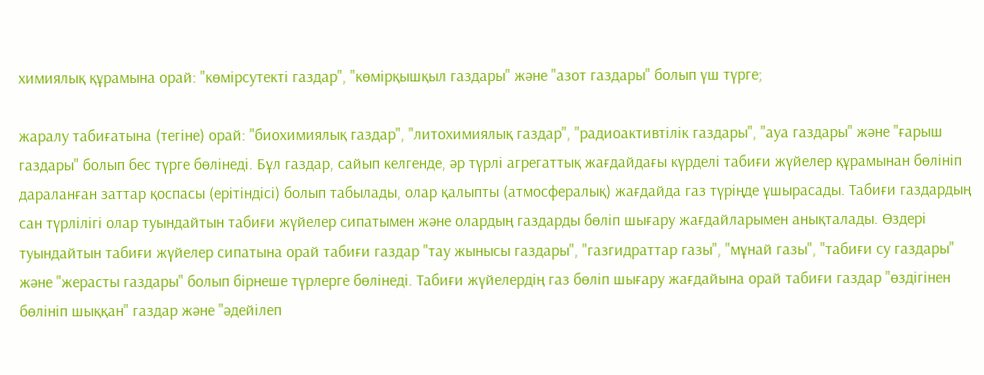химиялық құрамына орай: "көмірсутекті газдар", "көмірқышқыл газдары" және "азот газдары" болып үш түрге;

жаралу табиғатына (тегіне) орай: "биохимиялық газдар", "литохимиялық газдар", "радиоактивтілік газдары", "ауа газдары" және "ғарыш газдары" болып бес түрге бөлінеді. Бұл газдар, сайып келгенде, әр түрлі агрегаттық жағдайдағы күрделі табиғи жүйелер құрамынан бөлініп дараланған заттар қоспасы (ерітіндісі) болып табылады, олар қалыпты (атмосфералық) жағдайда газ түріңде ұшырасады. Табиғи газдардың сан түрлілігі олар туындайтын табиғи жүйелер сипатымен және олардың газдарды бөліп шығару жағдайларымен анықталады. Өздері туындайтын табиғи жүйелер сипатына орай табиғи газдар "тау жынысы газдары", "газгидраттар газы", "мұнай газы", "табиғи су газдары" және "жерасты газдары" болып бірнеше түрлерге бөлінеді. Табиғи жүйелердің газ бөліп шығару жағдайына орай табиғи газдар "өздігінен бөлініп шыққан" газдар және "әдейілеп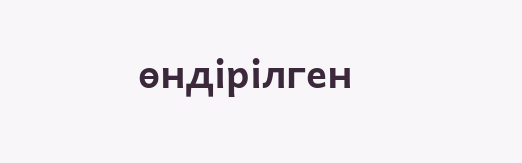өндірілген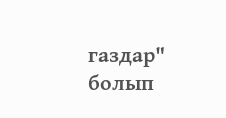газдар" болып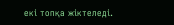екі топқа жіктеледі.